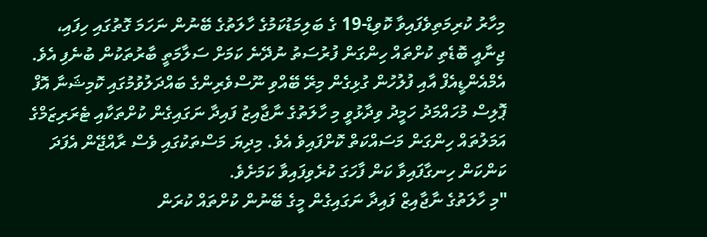މިހާރު ކުރިމަތިވެފައިވާ ކޮވިޑް-19 ގެ ބަލިމަޑުކަމުގެ ހާލަތުގެ ބޭނުން ނަހަމަ ގޮތުގައި ހިފައި، ޖިނާއީ ބޮޑެތި ކުށްތައް ހިންގަން ފުރުސަތު ނުދޭނެ ކަމަށް ސަލާމަތީ ބާރުތަކުން ބުނެފި އެވެ.
އެމްއެންޑީއެފް އާއި ފުލުހުން ގުޅިގެން މިރޭ ބޭއްވި ނޫސްވެރިންގެ ބައްދަލުވުމުގައި ކޮމިޝަނާ އޮފް ޕޮލިސް މުހައްމަދު ހަމީދު ވިދާޅުވީ މި ހާލަތުގެ ނާޖާއިޒު ފައިދާ ނަގައިގެން ކުށްތަކާއި ޓެރަރިޒަމްގެ އަމަލުތައް ހިންގަން މަސައްކަތް ކޮށްފައިވެ އެވެ. މިދިޔަ މަސްތަކުގައި ވެސް ރާއްޖޭން އެފަދަ ކަންކަން ހިނގާފައިވާ ކަން ފާހަގަ ކުރެވިފައިވާ ކަމަށެވެ.
"މި ހާލަތުގެ ނާޖާއިޒް ފައިދާ ނަގައިގެން މީގެ ބޭނުން ކުށްތައް ކުރަން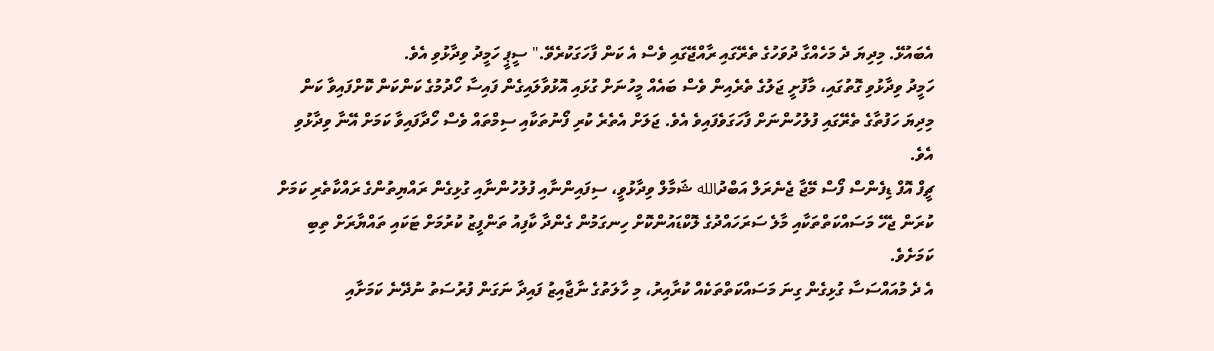އެބައުޅޭ. މިދިޔަ ދެ މަހެއްގާ ދުވަހުގެ ތެރޭގައި ރާއްޖޭގައި ވެސް އެ ކަން ފާހަގަކުރެވޭ." ސީޕީ ހަމީދު ވިދާޅުވި އެވެ.
ހަމީދު ވިދާޅުވި ގޮތުގައި، މާފުށީ ޖަލުގެ ތެރެއިން ވެސް ބައެއް މީހުނަށް ގުޅައި އޮޅުވާލައިގެން ފައިސާ ހޯދުމުގެ ކަންކަން ކޮށްފައިވާ ކަން މިދިޔަ ހަފުތާގެ ތެރޭގައި ފުލުހުންނަށް ފާހަގަވެފައިވެ އެވެ. ޖަލަށް އެތެރެ ކުރި ފޯނުތަކާއި ސިމްތައް ވެސް ހޯދާފައިވާ ކަމަށް އޭނާ ވިދާޅުވި އެވެ.
ޗީފް އޮފް ޑިފެންސް ފޯސް މޭޖާ ޖެނެރަލް އަބްދުالله ޝަމާލް ވިދާޅުވީ، ސިފައިންނާއި ފުލުހުންނާއި ގުޅިގެން ރައްޔިތުންގެ ރައްކާތެރި ކަމަށް ކުރަން ޖެހޭ މަސައްކަތްތަކާއި މާލެ ސަރަހައްދުގެ ލޮކްޑައުންކޮށް ހިނގަމުން ގެންދާ ކާފިއު ތަންފީޒު ކުރުމަށް ޓަކައި ތައްޔާރަށް ތިބި ކަމަށެވެ.
އެ ދެ މުއައްސަސާ ގުޅިގެން ގިނަ މަސައްކަތްތަކެއް ކުރާއިރު، މި ހާލަތުގެ ނާޖާއިޒު ފައިދާ ނަގަން ފުރުސަތު ނުދޭނެ ކަމަށާއި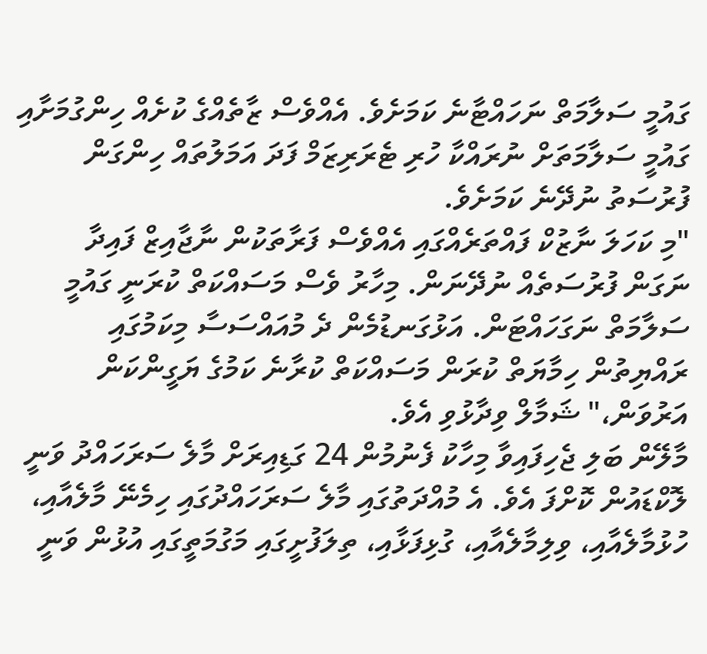ގައުމީ ސަލާމަތް ނަހައްޓާނެ ކަމަށެވެ. އެއްވެސް ޒާތެއްގެ ކުށެއް ހިންގުމަށާއި ގައުމީ ސަލާމަތަށް ނުރައްކާ ހުރި ޓެރަރިޒަމް ފަދަ އަމަލުތައް ހިންގަން ފުރުސަތު ނުދޭނެ ކަމަށެވެ.
"މި ކަހަލަ ނާޒުކް ފައްތަރެއްގައި އެއްވެސް ފަރާތަކުން ނާޖާއިޒް ފައިދާ ނަގަން ފުރުސަތެއް ނުދޭނަން. މިހާރު ވެސް މަސައްކަތް ކުރަނީ ގައުމީ ސަލާމަތް ނަގަހައްޓަން. އަޅުގަނޑުމެން ދެ މުއައްސަސާ މިކަމުގައި ރައްޔިތުން ހިމާޔަތް ކުރަން މަސައްކަތް ކުރާނެ ކަމުގެ ޔަގީންކަން އަރުވަން،" ޝަމާލް ވިދާޅުވި އެވެ.
މާލޭން ބަލި ޖެހިފައިވާ މިހާކު ފެނުމުން 24 ގަޑިއިރަށް މާލެ ސަރަހައްދު ވަނީ ލޮކްޑައުން ކޮށްފަ އެވެ. އެ މުއްދަތުގައި މާލެ ސަރަހައްދުގައި ހިމެނޭ މާލެއާއި، ހުޅުމާލެއާއި، ވިލިމާލެއާއި، ގުޅިފަޅާއި، ތިލަފުށީގައި މަގުމަތީގައި އުޅުން ވަނީ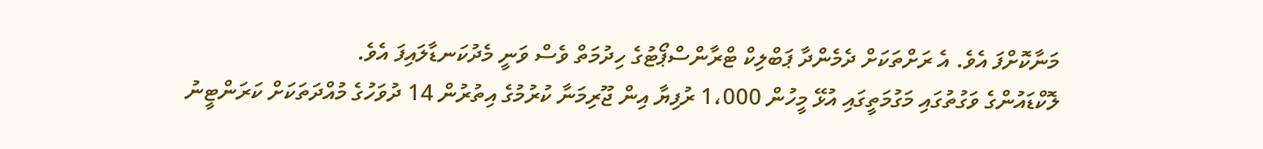މަނާކޮށްފަ އެވެ. އެ ރަށްތަކަށް ދެމެންދާ ޕަބްލިކް ޓްރާންސްޕޯޓުގެ ހިދުމަތް ވެސް ވަނީ މެދުކަނޑާލައިފަ އެވެ.
ލޮކްޑައުންގެ ވަގުތުގައި މަގުމަތީގައި އުޅޭ މީހުން 1،000 ރުފިޔާ އިން ޖޫރިމަނާ ކުރުމުގެ އިތުރުން 14 ދުވަހުގެ މުއްދަތަކަށް ކަރަންޓީނު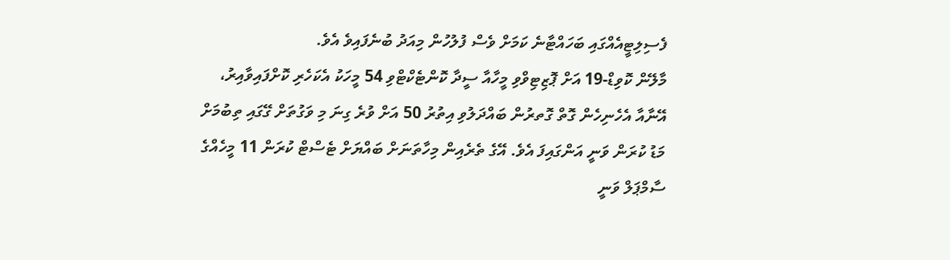ފެސިލިޓީއެއްގައި ބަހައްޓާނެ ކަމަށް ވެސް ފުލުހުން މިއަދު ބުނެފައިވެ އެވެ.
މާލޭން ކޮވިޑް-19 އަށް ޕޮޒިޓިވްވި މީހާއާ ސީދާ ކޮންޓެކްޓްވި 54 މީހަކު އެކަހެރި ކޮށްފައިވާއިރު، އޭނާއާ އެހެނިހެން ގޮތް ގޮތރުން ބައްދަލުވި އިތުރު 50 އަށް ވުރެ ގިނަ މި ވަގުތަށް ގޭގައި ތިބުމަށް މަޑު ކުރަން ވަނީ އަންގައިފަ އެވެ. އޭގެ ތެރެއިން މިހާތަނަށް ބައްޔަށް ޓެސްޓް ކުރަން 11 މީހެއްގެ ސާމްޕަލް ވަނީ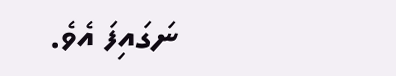ނަގައިފަ އެވެ.